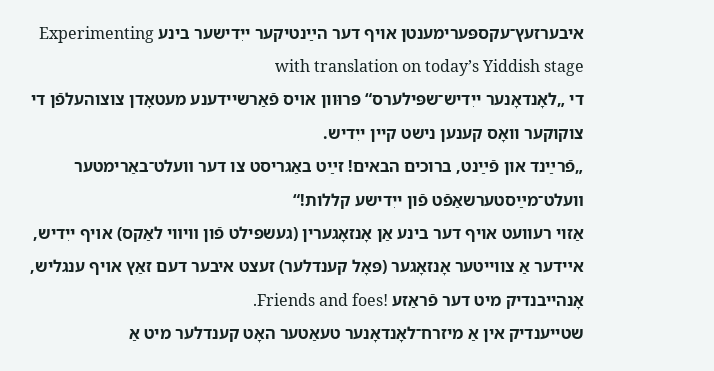איבערזעץ־עקספּערימענטן אויף דער הײַנטיקער ייִדישער בינע Experimenting with translation on today’s Yiddish stage
די „לאָנדאָנער ייִדיש־שפּילערס“ פּרוּוון אױס פֿאַרשיידענע מעטאָדן צוצוהעלפֿן די צוקוקער וואָס קענען נישט קיין ייִדיש.
„פֿרײַנד און פֿײַנט, ברוכים הבאים! זײַט באַגריסט צו דער װעלט־באַרימטער װעלט־מײַסטערשאַפֿט פֿון ייִדישע קללות!“
אַזוי רעוועט אויף דער בינע אַן אָנזאָגערין (געשפּילט פֿון װיװי לאַקס) אױף ייִדיש, אײדער אַ צווייטער אָנזאָגער (פּאָל קענדלער) זעצט איבער דעם זאַץ אױף ענגליש, אָנהייבנדיק מיט דער פֿראַזע !Friends and foes.
שטייענדיק אין אַ מיזרח־לאָנדאָנער טעאַטער האָט קענדלער מיט אַ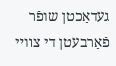געדאַכטן שופֿר פֿאַרבעטן די צװײ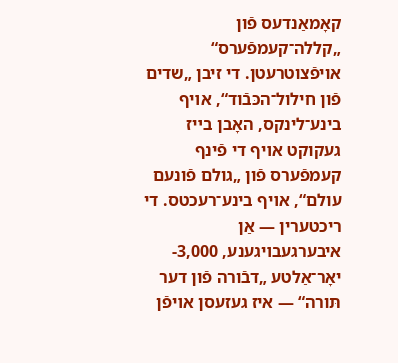קאָמאַנדעס פֿון „קללה־קעמפֿערס“ אויפֿצוטרעטן. די זיבן „שדים פֿון חילול־הכּבֿוד“, אױף בינע־לינקס, האָבן בײז געקוקט אױף די פֿינף קעמפֿערס פֿון „גולם פֿונעם עולם“, אױף בינע־רעכטס. די ריכטערין — אַן איבערגעבױגענע, 3,000-יאָר־אַלטע „דבֿורה פֿון דער תּורה“ — איז געזעסן אױפֿן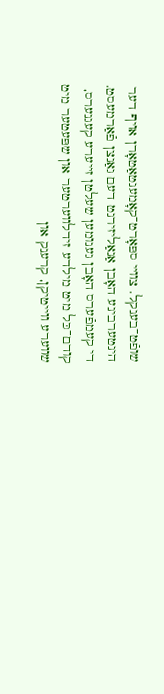שופֿט־בענקל. צװײ ספּאָרט־קאָמענטאַטאָרן אױף דער הינטערבינע האָבן אַנאַליזירנט דעם גאַנצן פֿאַרמעסט.
די קעמפֿערס האָבן גענומען שעלטן זײערע קעגנערס, קודם־כּל מיט מילדע זידלװערטער און שפּעטער מיט שװערע װייטיקן, קרענק און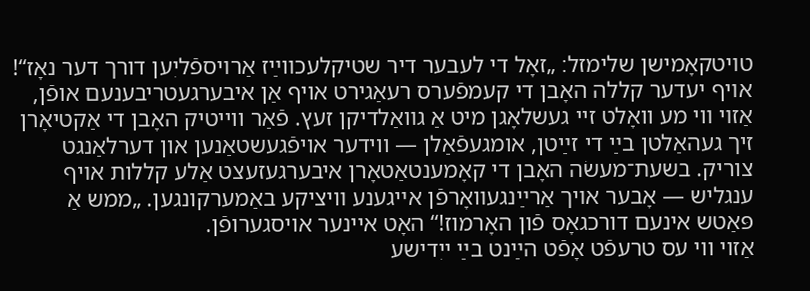טױטקאָמישן שלימזל׃ „זאָל די לעבער דיר שטיקלעכװײַז אַרױספֿליִען דורך דער נאָז“!
אױף יעדער קללה האָבן די קעמפֿערס רעאַגירט אויף אַן איבערגעטריבענעם אופֿן, אַזױ װי מע וואָלט זיי געשלאָגן מיט אַ גװאַלדיקן זעץ. פֿאַר ווייטיק האָבן די אַקטיאָרן זיך געהאַלטן בײַ די זײַטן, אומגעפֿאַלן — ווידער אויפֿגעשטאַנען און דערלאַנגט צוריק. בשעת־מעשׂה האָבן די קאָמענטאַטאָרן איבערגעזעצט אַלע קללות אױף ענגליש — אָבער אױך אַרײַנגעװאָרפֿן אײגענע װיציקע באַמערקונגען. „ממש אַ פּאַטש אינעם דורכגאָס פֿון האָרמוז!“ האָט איינער אויסגערופֿן.
אַזוי ווי עס טרעפֿט אָפֿט הײַנט בײַ ייִדישע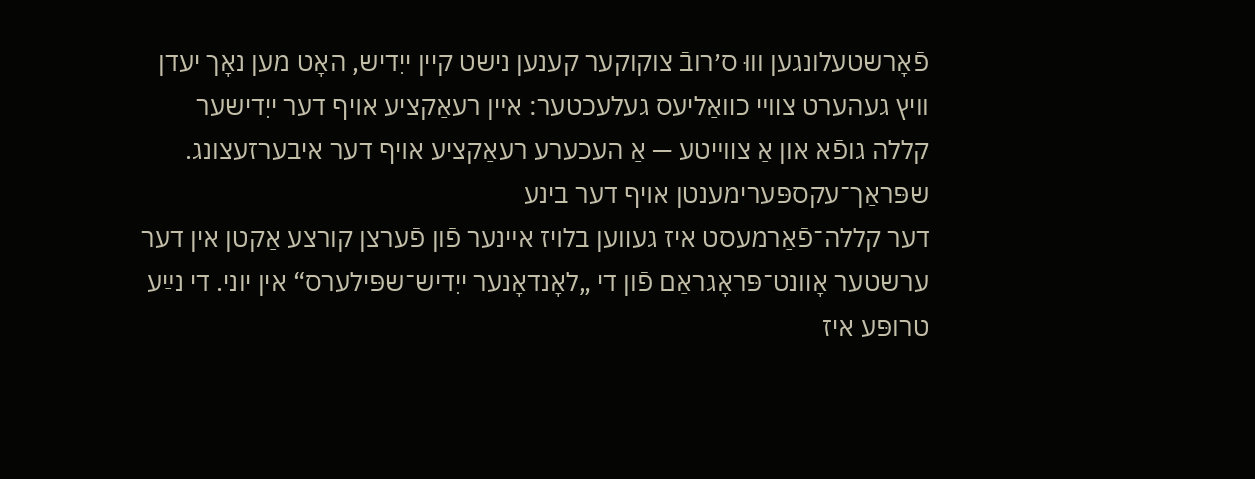פֿאָרשטעלונגען וווּ ס׳רובֿ צוקוקער קענען נישט קיין ייִדיש, האָט מען נאָך יעדן וויץ געהערט צװײ כװאַליעס געלעכטער: אײן רעאַקציע אױף דער ייִדישער קללה גופֿא און אַ צװײטע — אַ העכערע רעאַקציע אױף דער איבערזעצונג.
שפּראַך־עקספּערימענטן אױף דער בינע
דער קללה־פֿאַרמעסט איז געװען בלױז אײנער פֿון פֿערצן קורצע אַקטן אין דער ערשטער אָװנט־פּראָגראַם פֿון די „לאָנדאָנער ייִדיש־שפּילערס“ אין יוני. די נײַע טרופּע איז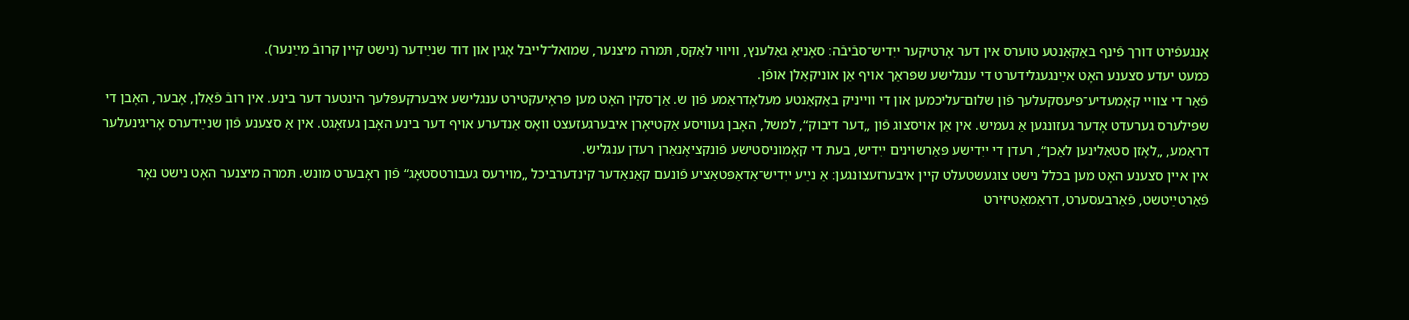אָנגעפֿירט דורך פֿינף באַקאַנטע טוערס אין דער אָרטיקער ייִדיש־סבֿיבֿה׃ סאָניאַ גאַלענץ, װיװי לאַקס, תּמרה מיצנער, שמואל־לײבל אָגין און דוד שנײַדער (נישט קײן קרובֿ מײַנער).
כּמעט יעדע סצענע האָט אײַנגעגלידערט די ענגלישע שפּראַך אױף אַן אוניקאַלן אופֿן.
פֿאַר די צװײ קאָמעדיע־פּיעסקעלעך פֿון שלום־עליכמען און די װײניק באַקאַנטע מעלאָדראַמע פֿון ש. אַן־סקין האָט מען פּראָיעקטירט ענגלישע איבערקעפּלעך הינטער דער בינע. אין רובֿ פֿאַלן, אָבער, האָבן די שפּילערס גערעדט אָדער געזונגען אַ געמיש. אין אַן אױסצוג פֿון „דער דיבוק“, למשל, האָבן געװיסע אַקטיאָרן איבערגעזעצט וואָס אַנדערע אױף דער בינע האָבן געזאָגט. אין אַ סצענע פֿון שנײַדערס אָריגינעלער דראַמע, „לאָזן סטאַלינען לאַכן“, רעדן די ייִדישע פּאַרשױנים ייִדיש, בעת די קאָמוניסטישע פֿונקציאָנאַרן רעדן ענגליש.
אין אײן סצענע האָט מען בכלל נישט צוגעשטעלט קײן איבערזעצונגען׃ אַ נײַע ייִדיש־אַדאַפּטאַציע פֿונעם קאַנאַדער קינדערביכל „מױרעס געבורטסטאָג“ פֿון ראָבערט מונש. תּמרה מיצנער האָט נישט נאָר פֿאַרטײַטשט, פֿאַרבעסערט, דראַמאַטיזירט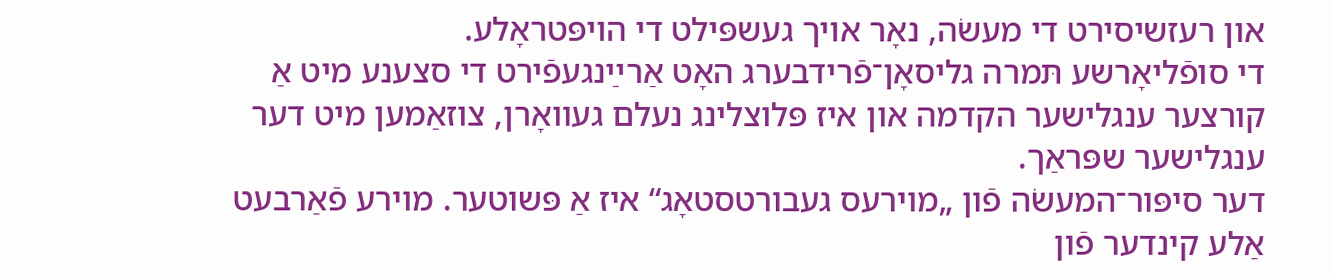און רעזשיסירט די מעשׂה, נאָר אױך געשפּילט די הויפּטראָלע.
די סופֿליאָרשע תּמרה גליסאָן־פֿרידבערג האָט אַרײַנגעפֿירט די סצענע מיט אַ קורצער ענגלישער הקדמה און איז פּלוצלינג נעלם געװאָרן, צוזאַמען מיט דער ענגלישער שפּראַך.
דער סיפּור־המעשׂה פֿון „מױרעס געבורטסטאָג“ איז אַ פּשוטער. מױרע פֿאַרבעט אַלע קינדער פֿון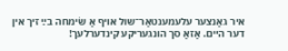איר גאַנצער עלעמענטאַר־שול אױף אַ שׂימחה בײַ זיך אין דער הײם. אַזאַ סך הונגעריקע קינדערלעך!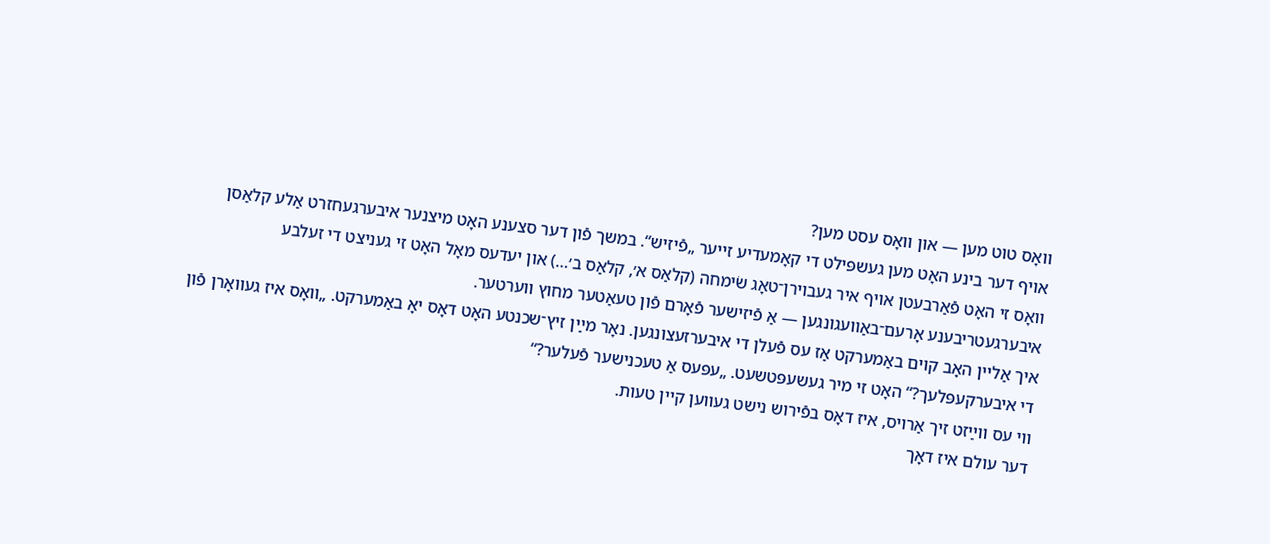װאָס טוט מען — און װאָס עסט מען?
אויף דער בינע האָט מען געשפּילט די קאָמעדיע זײער „פֿיזיש“. במשך פֿון דער סצענע האָט מיצנער איבערגעחזרט אַלע קלאַסן וואָס זי האָט פֿאַרבעטן אויף איר געבוירן־טאָג שׂימחה (קלאַס א׳, קלאַס ב׳…) און יעדעס מאָל האָט זי געניצט די זעלבע איבערגעטריבענע אָרעם־באַװעגונגען — אַ פֿיזישער פֿאָרם פֿון טעאַטער מחוץ ווערטער.
איך אַליין האָב קױם באַמערקט אַז עס פֿעלן די איבערזעצונגען. נאָר מײַן זיץ־שכנטע האָט דאָס יאָ באַמערקט. „װאָס איז געװאָרן פֿון די איבערקעפּלעך?“ האָט זי מיר געשעפּטשעט. „עפּעס אַ טעכנישער פֿעלער?“
ווי עס ווײַזט זיך אַרויס, איז דאָס בפֿירוש נישט געווען קיין טעות.
דער עולם איז דאָך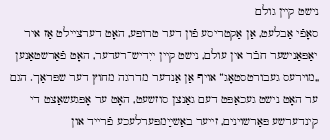נישט קײן גולם
סאָפֿי אַבלעט, אַן אַקטריסע פֿון דער טרופּע, האָט דערצײלט אַז איר יאַפּאַנישער חבֿר אין עולם, נישט קײן ייִדיש־רעדער, האָט פֿאַרשטאַנען „מױרעס געבורטסטאָג“ אױף אַן אַנדער מדרגה מחוץ דער שפּראַך. הגם ער האָט נישט געכאַפּט דעם גאַנצן סוזשעט, האָט ער אָפּגעשאַצט די קינדערשע פּאַרשױנים, זײער באַשײַמפּערלעכע פֿרײד און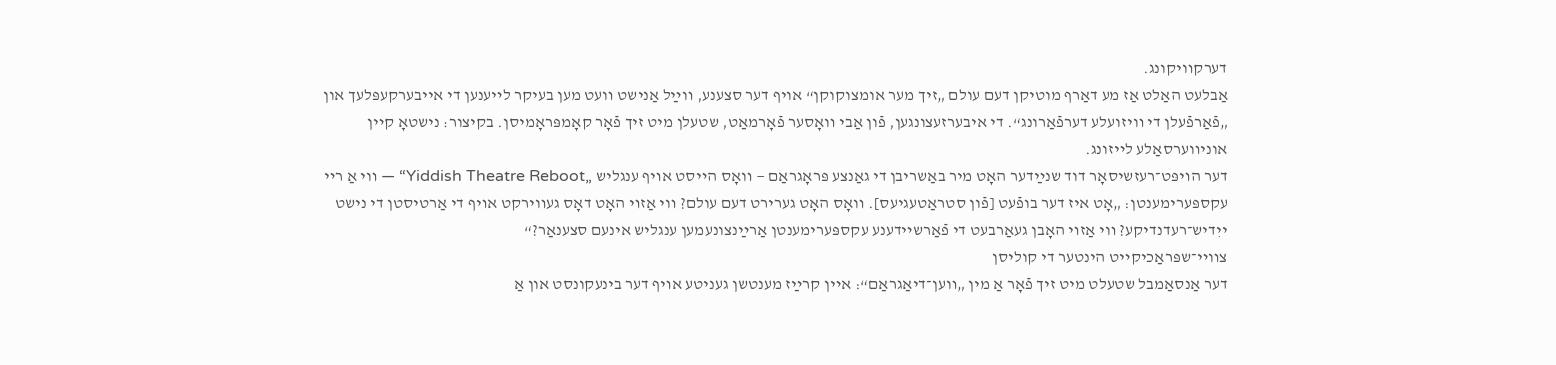דערקװיקונג.
אַבלעט האַלט אַז מע דאַרף מוטיקן דעם עולם „זיך מער אומצוקוקן“ אויף דער סצענע, װײַל אַנישט װעט מען בעיקר לײענען די אייבערקעפּלעך און „פֿאַרפֿעלן די װיזועלע דערפֿאַרונג“. די איבערזעצונגען, פֿון אַבי װאָסער פֿאָרמאַט, שטעלן מיט זיך פֿאָר קאָמפּראָמיסן. בקיצור׃ נישטאָ קײן אוניװערסאַלע לײזונג.
דער הױפּט־רעזשיסאָר דוד שנײַדער האָט מיר באַשריבן די גאַנצע פּראָגראַם — װאָס הײסט אױף ענגליש „Yiddish Theatre Reboot“ — װי אַ רײ עקספּערימענטן: „אָט איז דער בופֿעט [פֿון סטראַטעגיעס]. װאָס האָט גערירט דעם עולם? װי אַזױ האָט דאָס געװירקט אױף די אַרטיסטן די נישט ייִדיש־רעדנדיקע? װי אַזױ האָבן געאַרבעט די פֿאַרשײדענע עקספּערימענטן אַרײַנצונעמען ענגליש אינעם סצענאַר?“
צװײ־שפּראַכיקײט הינטער די קוליסן
דער אַנסאַמבל שטעלט מיט זיך פֿאָר אַ מין „װען־דיאַגראַם“: אײן קרײַז מענטשן געניטע אױף דער בינעקונסט און אַ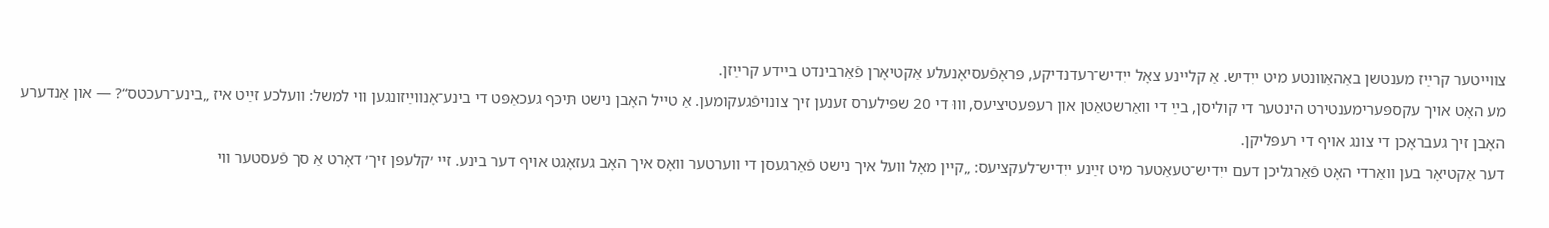צװײטער קרײַז מענטשן באַהאַװנטע מיט ייִדיש. אַ קלײנע צאָל ייִדיש־רעדנדיקע, פּראָפֿעסיאָנעלע אַקטיאָרן פֿאַרבינדט בײדע קרײַזן.
מע האָט אױך עקספּערימענטירט הינטער די קוליסן, בײַ די װאַרשטאַטן און רעפּעטיציעס, װוּ די 20 שפּילערס זענען זיך צונױפֿגעקומען. אַ טײל האָבן נישט תּיכּף געכאַפּט די בינע־אָנװײַזונגען ווי למשל: װעלכע זײַט איז „בינע־רעכטס“? — און אַנדערע האָבן זיך געבראָכן די צונג אױף די רעפּליקן.
דער אַקטיאָר בען װאַרדי האָט פֿאַרגליכן דעם ייִדיש־טעאַטער מיט זײַנע ייִדיש־לעקציעס: „קײן מאָל װעל איך נישט פֿאַרגעסן די װערטער װאָס איך האָב געזאָגט אױף דער בינע. זײ ׳קלעפּן זיך׳ דאָרט אַ סך פֿעסטער װי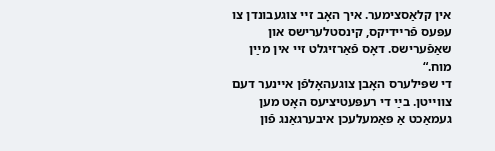אין קלאַסצימער. איך האָב זײ צוגעבונדן צו עפּעס פֿרײדיקס, קינסטלערישס און שאַפֿערישס. דאָס פֿאַרזיגלט זײ אין מײַן מוח.“
די שפּילערס האָבן צוגעהאָלפֿן אײנער דעם צװײטן. בײַ די רעפּעטיציעס האָט מען געמאַכט אַ פּאַמעלעכן איבערגאַנג פֿון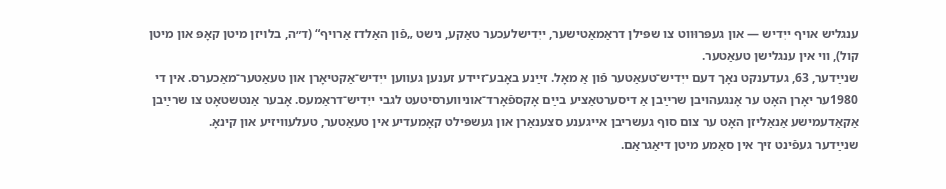ענגליש אױף ייִדיש — און געפּרוּװט צו שפּילן דראַמאַטישער, ייִדישלעכער טאַקע, נישט „פֿון האַלדז אַרױף“ (ד״ה, בלױזן מיטן קאָפּ און מיטן קול), װי אין ענגלישן טעאַטער.
שנײַדער, 63, געדענקט נאָך דעם ייִדיש־טעאַטער פֿון אַ מאָל. זײַנע באָבע־זײדע זענען געװען ייִדיש־אַקטיאָרן און טעאַטער־מאַכערס. אין די 1980ער יאָרן האָט ער אָנגעהויבן שרײַבן אַ דיסערטאַציע בײַם אָקספֿאָרד־אוניװערסיטעט לגבי ייִדיש־דראַמעס. אָבער אַנטשטאָט צו שרײַבן אַקאַדעמישע אַנאַליזן האָט ער צום סוף געשריבן אײגענע סצענאַרן און געשפּילט קאָמעדיע אין טעאַטער, טעלעװיזיע און קינאָ.
שנײַדער געפֿינט זיך אין סאַמע מיטן דיאַגראַם.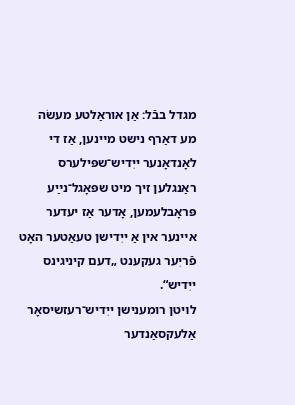מגדל בבֿל׃ אַן אוראַלטע מעשׂה
מע דאַרף נישט מײנען, אַז די לאָנדאָנער ייִדיש־שפּילערס ראַנגלען זיך מיט שפּאָגל־נײַע פּראָבלעמען, אָדער אַז יעדער אײנער אין אַ ייִדישן טעאַטער האָט פֿריִער געקענט „דעם קיניגינס ייִדיש“.
לױטן רומענישן ייִדיש־רעזשיסאָר אַלעקסאַנדער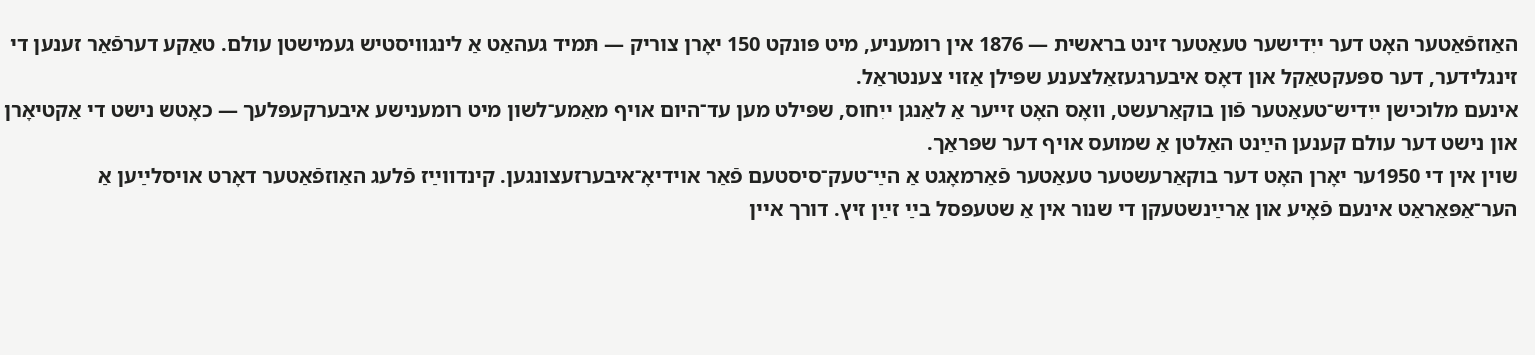האַוזפֿאַטער האָט דער ייִדישער טעאַטער זינט בראשית — 1876 אין רומעניע, מיט פּונקט 150 יאָרן צוריק — תּמיד געהאַט אַ לינגװיסטיש געמישטן עולם. טאַקע דערפֿאַר זענען די זינגלידער, דער ספּעקטאַקל און דאָס איבערגעזאַלצענע שפּילן אַזױ צענטראַל.
אינעם מלוכישן ייִדיש־טעאַטער פֿון בוקאַרעשט, װאָס האָט זייער אַ לאַנגן ייִחוס, שפּילט מען עד־היום אױף מאַמע־לשון מיט רומענישע איבערקעפּלעך — כאָטש נישט די אַקטיאָרן און נישט דער עולם קענען הײַנט האַלטן אַ שמועס אױף דער שפּראַך.
שױן אין די 1950ער יאָרן האָט דער בוקאַרעשטער טעאַטער פֿאַרמאָגט אַ הײַ־טעק־סיסטעם פֿאַר אױדיאָ־איבערזעצונגען. קינדװײַז פֿלעג האַוזפֿאַטער דאָרט אױסלײַען אַ הער־אַפּאַראַט אינעם פֿאָיע און אַרײַנשטעקן די שנור אין אַ שטעפּסל בײַ זײַן זיץ. דורך אײן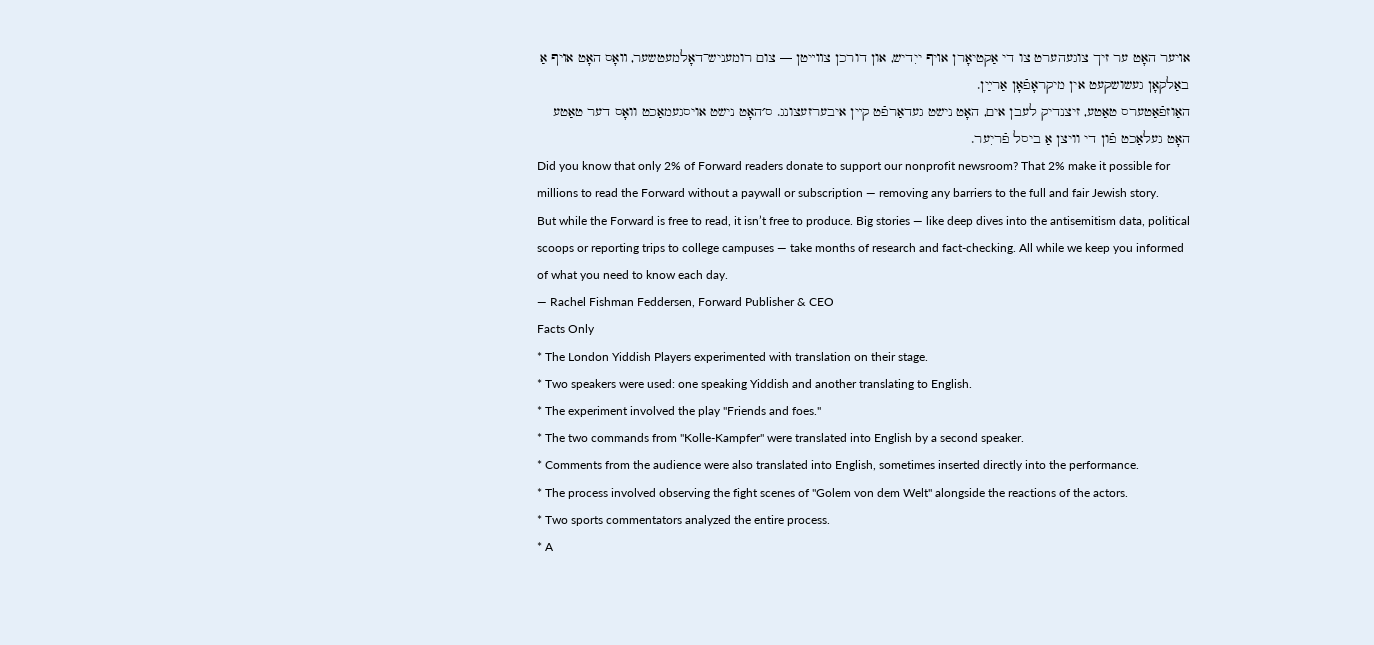אױער האָט ער זיך צוגעהערט צו די אַקטיאָרן אױף ייִדיש, און דורכן צװײטן — צום רומעניש־דאָלמעטשער, װאָס האָט אױף אַ באַלקאָן געשושקעט אין מיקראָפֿאָן אַרײַן.
האַוזפֿאַטערס טאַטע, זיצנדיק לעבן אים, האָט נישט געדאַרפֿט קײן איבערזעצונג. ס׳האָט נישט אויסגעמאַכט וואָס דער טאַטע האָט געלאַכט פֿון די וויצן אַ ביסל פֿריִער.
Did you know that only 2% of Forward readers donate to support our nonprofit newsroom? That 2% make it possible for millions to read the Forward without a paywall or subscription — removing any barriers to the full and fair Jewish story.
But while the Forward is free to read, it isn’t free to produce. Big stories — like deep dives into the antisemitism data, political scoops or reporting trips to college campuses — take months of research and fact-checking. All while we keep you informed of what you need to know each day.
— Rachel Fishman Feddersen, Forward Publisher & CEO
Facts Only
* The London Yiddish Players experimented with translation on their stage.
* Two speakers were used: one speaking Yiddish and another translating to English.
* The experiment involved the play "Friends and foes."
* The two commands from "Kolle-Kampfer" were translated into English by a second speaker.
* Comments from the audience were also translated into English, sometimes inserted directly into the performance.
* The process involved observing the fight scenes of "Golem von dem Welt" alongside the reactions of the actors.
* Two sports commentators analyzed the entire process.
* A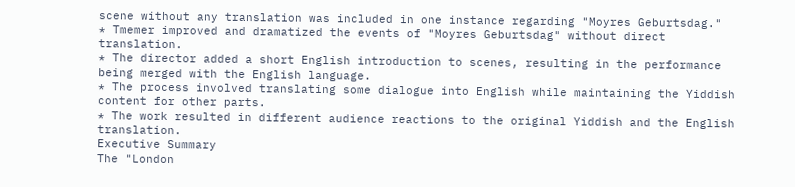scene without any translation was included in one instance regarding "Moyres Geburtsdag."
* Tmemer improved and dramatized the events of "Moyres Geburtsdag" without direct translation.
* The director added a short English introduction to scenes, resulting in the performance being merged with the English language.
* The process involved translating some dialogue into English while maintaining the Yiddish content for other parts.
* The work resulted in different audience reactions to the original Yiddish and the English translation.
Executive Summary
The "London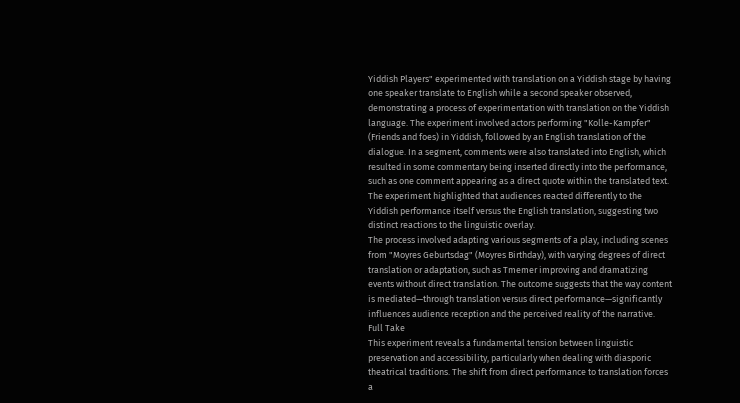Yiddish Players" experimented with translation on a Yiddish stage by having one speaker translate to English while a second speaker observed, demonstrating a process of experimentation with translation on the Yiddish language. The experiment involved actors performing "Kolle-Kampfer" (Friends and foes) in Yiddish, followed by an English translation of the dialogue. In a segment, comments were also translated into English, which resulted in some commentary being inserted directly into the performance, such as one comment appearing as a direct quote within the translated text. The experiment highlighted that audiences reacted differently to the Yiddish performance itself versus the English translation, suggesting two distinct reactions to the linguistic overlay.
The process involved adapting various segments of a play, including scenes from "Moyres Geburtsdag" (Moyres Birthday), with varying degrees of direct translation or adaptation, such as Tmemer improving and dramatizing events without direct translation. The outcome suggests that the way content is mediated—through translation versus direct performance—significantly influences audience reception and the perceived reality of the narrative.
Full Take
This experiment reveals a fundamental tension between linguistic preservation and accessibility, particularly when dealing with diasporic theatrical traditions. The shift from direct performance to translation forces a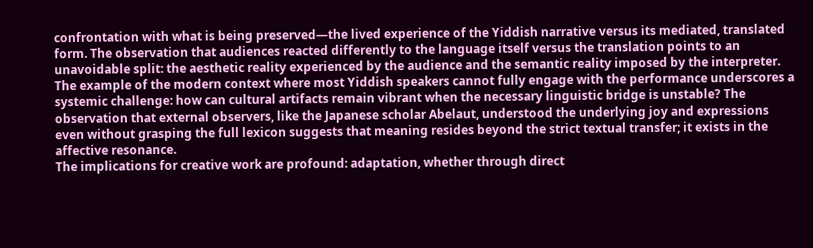confrontation with what is being preserved—the lived experience of the Yiddish narrative versus its mediated, translated form. The observation that audiences reacted differently to the language itself versus the translation points to an unavoidable split: the aesthetic reality experienced by the audience and the semantic reality imposed by the interpreter.
The example of the modern context where most Yiddish speakers cannot fully engage with the performance underscores a systemic challenge: how can cultural artifacts remain vibrant when the necessary linguistic bridge is unstable? The observation that external observers, like the Japanese scholar Abelaut, understood the underlying joy and expressions even without grasping the full lexicon suggests that meaning resides beyond the strict textual transfer; it exists in the affective resonance.
The implications for creative work are profound: adaptation, whether through direct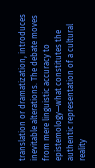translation or dramatization, introduces inevitable alterations. The debate moves from mere linguistic accuracy to epistemology—what constitutes the authentic representation of a cultural reality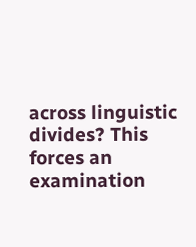across linguistic divides? This forces an examination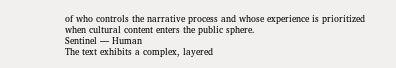of who controls the narrative process and whose experience is prioritized when cultural content enters the public sphere.
Sentinel — Human
The text exhibits a complex, layered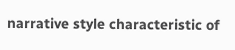narrative style characteristic of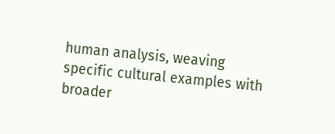human analysis, weaving specific cultural examples with broader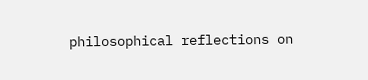philosophical reflections on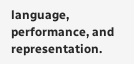language, performance, and representation.